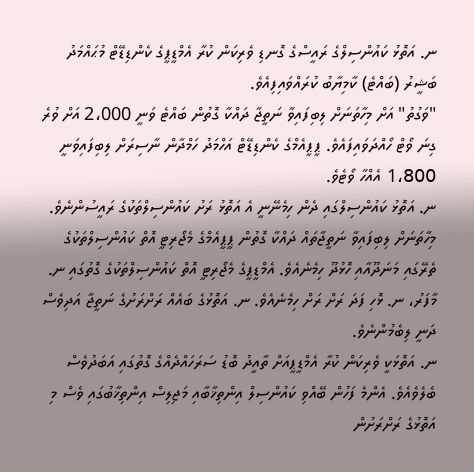ނ. އަތޮޅު ކައުންސިލްގެ ރައީސްގެ ގޮނޑި ވެރިކަން ކުރާ އެމްޑީޕީގެ ކެންޑިޑޭޓް މުޙައްމަދު ބަޝީރު (ބައްޓެ) ކާމިޔާބު ކުރައްވައިފިއެވެ.
"ވަގުތު" އަށް މިހާތަނަށް ލިބިފައިވާ ނަތީޖާ ދައްކާ ގޮތުން ބައްޓެ ވަނީ 2،000 އަށް ވުރެ ގިނަ ވޯޓް ހޯއްދަވައިފައެވެ. ޕީޕީއެމްގެ ކެންޑިޑޭޓް އަހްމަދު ހަމްދާން ނާސިރަށް ލިބިފައިވަނީ 1،800 އެއްހާ ވޯޓެވެ.
ނ. އަތޮޅު ކައުންސިލްގައި ދެން ހިމެނޭނީ އެ އަތޮޅު ރަށު ކައުންސިލްތަކުގެ ރައީސުންނެވެ.
މިހާތަނަށް ލިބިފައިވާ ނަތީޖާތައް ދައްކާ ގޮތުން ޕީޕީއެމްގެ މެޖޯރިޓީ އޮތް ކައުންސިލްތަކުގެ ތެރޭގައި މަނަދޫއާއި ހޮޅުދޫ ހިމެނެއެވެ. އެމްޑީޕީގެ މެޖޯރިޓީ އޮތް ކައުންސިލްތަކުގެ ގޮތުގައި ނ. މާފަރު، ނ. ޅޮހި ފަދަ ރަށް ރަށް ހިމެނެއެވެ. ނ. އަތޮޅުގެ ބައެއް ރަށްރަށުގެ ނަތީޖާ އަދިވެސް ދަނީ ލިބެމުންނެވެ.
ނ. އަތޮޅަކީ ވެރިކަން ކުރާ އެމްޑީޕީއަށް ތާއީދު ބޮޑު ސަރަހައްދެއްގެ ގޮތުގައި އަބަދުވެސް ބެލެވެއެވެ. އެންމެ ފަހުން ބޭއްވި ކައުންސިލް އިންތިޚާބާއި މަޖިލިސް އިންތިޚާބުގައި ވެސް މި އަތޮޅުގެ ރަށްރަށުން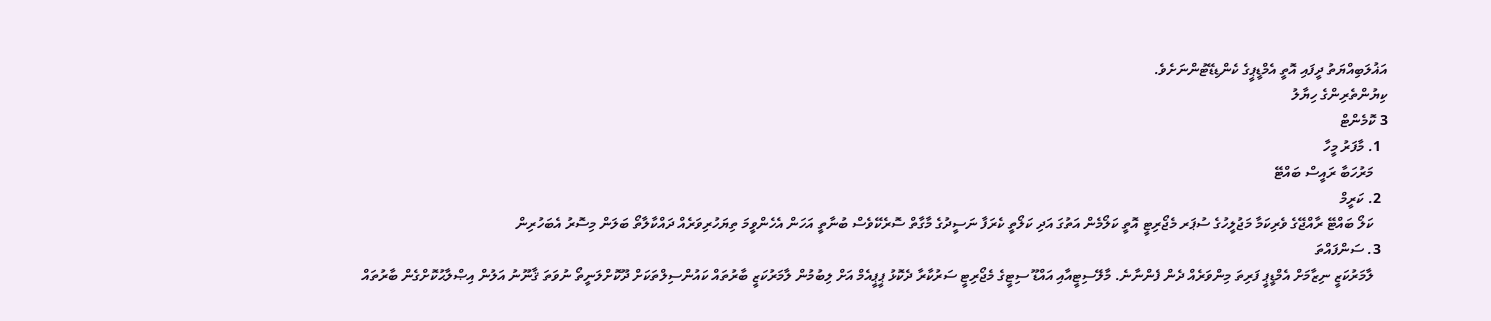އަޣުލަބިއްޔަތު ދީފައި އޮތީ އެމްޑީޕީގެ ކެންޑިޑޭޓުންނަށެވެ.
ކިޔުންތެރިންގެ ހިޔާލު
3 ކޮމެންޓް
  1. މާފަރު މީހާ
    މަރުހަބާ ރައީސް ބައްޓޭ
  2. ކަރީމް
    ކަލޯ ބައްޓޭ ރާއްޖޭގެ ވެރިކަމާ މަޖުލީހުގެ ސުޕަރ މެޖޯރިޓީ އޮތީ ކަލޯމެން އަތުގަ އަދި ކަލޯތީ ކެރަފާ ނަސީދުގެ މާގާތް ސޮރެކޭވެސް ބުނާތީ އަހަން އެހެންވީމަ ތިޔަހުރިވަރެއް ދައްކާލާތޯ ބަލަން މިސޮރު އެބަހުރިން
  3. ސަންފައްތަ
    ލާމަރުކަޒީ ނިޒާމަށް އެމްޑީޕީ ފަރިތަ މިންވަރެއް ދެން ފެންނާނެ. މާލޭސިޓީއާއި އައްޑޫ ސިޓީގެ މެޖޯރިޓީ ސަރުކާރާ ދެކޮޅު ޕީޕީއެމް އަށް ލިބުމުން ލާމަރުކަޒީ ބާރުތައް ކައުންސިލްތަކަށް ދޫކޮށްލަނީތޯ ނުވަތަ ޤާނޫނު އަލުން އިޞްލާޙުކޮށްގެން ބާރުތައް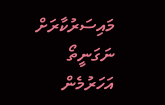މައިސަރުކާރަށް ނަގަނީތޯ އަހަރުމެން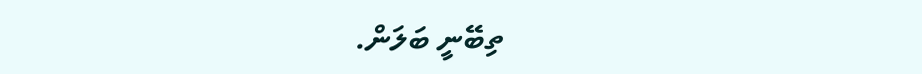ތިބޭނީ ބަލަން.